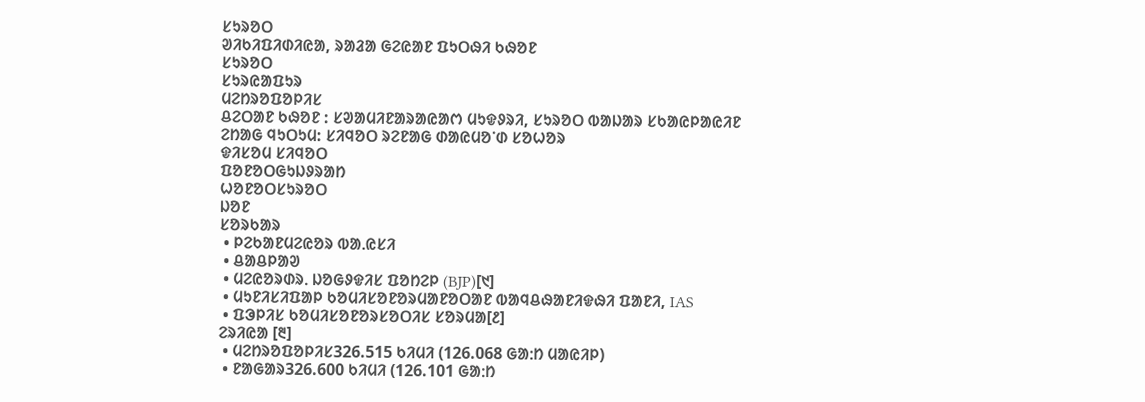ᱥᱩᱨᱚᱛ
ᱣᱤᱠᱤᱯᱤᱰᱤᱭᱟ, ᱨᱟᱲᱟ ᱜᱮᱭᱟᱱ ᱯᱩᱛᱷᱤ ᱠᱷᱚᱱ
ᱥᱩᱨᱚᱛ
ᱥᱩᱨᱭᱟᱯᱩᱨ
ᱢᱮᱴᱨᱚᱯᱚᱞᱤᱥ
ᱪᱮᱛᱟᱱ ᱠᱷᱚᱱ : ᱥᱣᱟᱢᱤᱱᱟᱨᱟᱭᱟᱬ ᱢᱩᱫᱽᱨᱤ, ᱥᱩᱨᱚᱛ ᱵᱟᱡᱟᱨ ᱥᱠᱟᱭᱞᱟᱭᱤᱱ
ᱮᱴᱟᱜ ᱧᱩᱛᱩᱢ: ᱥᱤᱧᱚᱛ ᱨᱮᱱᱟᱜ ᱰᱟᱭᱢᱚᱸᱰ ᱥᱚᱦᱚᱨ
ᱫᱤᱥᱚᱢ ᱥᱤᱧᱚᱛ
ᱯᱚᱱᱚᱛᱜᱩᱡᱽᱨᱟᱴ
ᱦᱚᱱᱚᱛᱥᱩᱨᱚᱛ
ᱡᱚᱱ
ᱥᱚᱨᱠᱟᱨ
 • ᱞᱮᱠᱟᱱᱢᱮᱭᱚᱨ ᱵᱟᱹᱭᱥᱤ
 • ᱪᱟᱪᱞᱟᱣ
 • ᱢᱮᱭᱚᱨᱰᱨᱹ ᱡᱚᱜᱽᱫᱤᱥ ᱯᱚᱴᱮᱞ (BJP)[᱑]
 • ᱢᱩᱱᱤᱥᱤᱯᱟᱞ ᱠᱚᱢᱤᱥᱚᱱᱚᱨᱢᱟᱱᱚᱛᱟᱱ ᱵᱟᱧᱪᱷᱟᱱᱤᱫᱷᱤ ᱯᱟᱱᱤ, IAS
 • ᱯᱳᱞᱤᱥ ᱠᱚᱢᱤᱥᱚᱱᱚᱨᱥᱚᱛᱤᱥ ᱥᱚᱨᱢᱟ[᱒]
ᱮᱨᱤᱭᱟ [᱓]
 • ᱢᱮᱴᱨᱚᱯᱚᱞᱤᱥ326.515 ᱠᱤᱢᱤ (126.068 ᱜᱟᱺᱴ ᱢᱟᱭᱤᱞ)
 • ᱱᱟᱜᱟᱨ326.600 ᱠᱤᱢᱤ (126.101 ᱜᱟᱺᱴ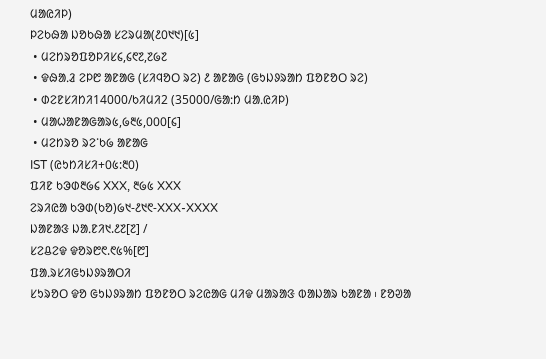ᱢᱟᱭᱤᱞ)
ᱞᱮᱠᱷᱟ ᱡᱚᱠᱷᱟ ᱥᱮᱨᱢᱟ(᱒᱐᱑᱑)[᱕]
 • ᱢᱮᱴᱨᱚᱯᱚᱞᱤᱥ᱔,᱔᱖᱗,᱗᱙᱗
 • ᱫᱷᱟᱹᱲ ᱮᱞ᱘ ᱟᱱᱟᱜ (ᱥᱤᱧᱚᱛ ᱨᱮ) ᱒ ᱟᱱᱟᱜ (ᱜᱩᱡᱽᱨᱟᱴ ᱯᱚᱱᱚᱛ ᱨᱮ)
 • ᱰᱮᱱᱥᱤᱴᱤ14000/ᱠᱤᱢᱤ2 (35000/ᱜᱟᱺᱴ ᱢᱟᱹᱭᱤᱞ)
 • ᱢᱟᱦᱟᱱᱟᱜᱟᱨ᱕,᱙᱓᱕,᱐᱐᱐[᱔]
 • ᱢᱮᱴᱨᱚ ᱨᱮᱸᱠ᱙ ᱟᱱᱟᱜ
IST (ᱭᱩᱴᱤᱥᱤ+᱐᱕:᱓᱐)
ᱯᱤᱱ ᱠᱳᱰ᱓᱙᱔ XXX, ᱓᱙᱕ XXX
ᱮᱨᱤᱭᱟ ᱠᱳᱰ(ᱠᱚ)᱙᱑-᱒᱑᱖-XXX-XXXX
ᱡᱟᱱᱟᱝ ᱡᱟᱹᱱᱤ᱑.᱒᱗[᱗] /
ᱥᱮᱪᱮᱫ ᱫᱚᱨ᱘᱖.᱖᱕%[᱘]
ᱯᱟᱹᱨᱥᱤᱜᱩᱡᱽᱨᱟᱛᱤ
ᱥᱩᱨᱚᱛ ᱫᱚ ᱜᱩᱡᱽᱨᱟᱴ ᱯᱚᱱᱚᱛ ᱨᱮᱭᱟᱜ ᱢᱤᱫ ᱢᱟᱨᱟᱝ ᱵᱟᱡᱟᱨ ᱠᱟᱱᱟ ᱾ ᱱᱚᱣᱟ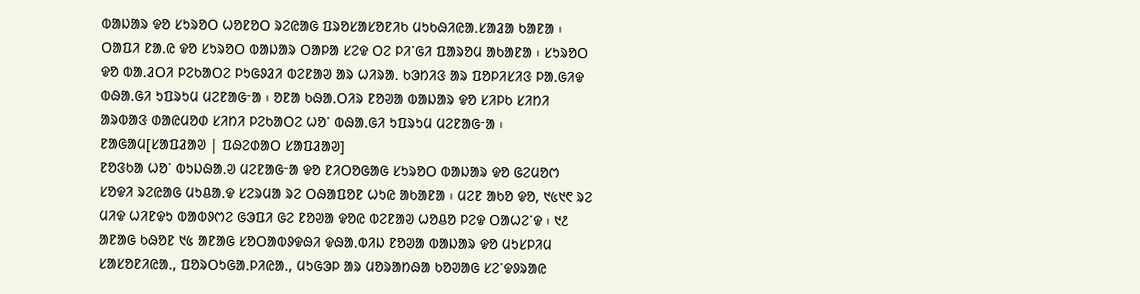ᱵᱟᱡᱟᱨ ᱫᱚ ᱥᱩᱨᱚᱛ ᱦᱚᱱᱚᱛ ᱨᱮᱭᱟᱜ ᱯᱨᱚᱥᱟᱥᱚᱱᱤᱠ ᱢᱩᱠᱷᱤᱭᱟᱹᱥᱟᱲᱟ ᱠᱟᱱᱟ ᱾ ᱛᱟᱯᱤ ᱱᱟᱹᱭ ᱫᱚ ᱥᱩᱨᱚᱛ ᱵᱟᱡᱟᱨ ᱛᱟᱞᱟ ᱥᱮᱫ ᱛᱮ ᱞᱤᱸᱜᱤ ᱯᱟᱨᱚᱢ ᱟᱠᱟᱱᱟ ᱾ ᱥᱩᱨᱚᱛ ᱫᱚ ᱵᱟᱹᱲᱛᱤ ᱞᱮᱠᱟᱛᱮ ᱞᱩᱜᱽᱲᱤ ᱵᱮᱱᱟᱣ ᱟᱨ ᱦᱤᱨᱟᱹ ᱠᱳᱴᱤᱝ ᱟᱨ ᱯᱚᱞᱤᱥᱤᱝ ᱞᱟᱹᱜᱤᱫ ᱵᱷᱟᱹᱜᱤ ᱩᱯᱨᱩᱢ ᱢᱮᱱᱟᱜᱼᱟ ᱾ ᱚᱱᱟ ᱠᱷᱟᱹᱛᱤᱨ ᱱᱚᱣᱟ ᱵᱟᱡᱟᱨ ᱫᱚ ᱥᱤᱞᱠ ᱥᱤᱴᱤ ᱟᱨᱵᱟᱝ ᱰᱟᱭᱢᱚᱰ ᱥᱤᱴᱤ ᱞᱮᱠᱟᱛᱮ ᱦᱚᱸ ᱵᱷᱟᱹᱜᱤ ᱩᱯᱨᱩᱢ ᱢᱮᱱᱟᱜᱼᱟ ᱾
ᱱᱟᱜᱟᱢ[ᱥᱟᱯᱲᱟᱣ | ᱯᱷᱮᱰᱟᱛ ᱥᱟᱯᱲᱟᱣ]
ᱱᱚᱝᱠᱟ ᱦᱚᱸ ᱵᱩᱡᱷᱟᱹᱣ ᱢᱮᱱᱟᱜᱼᱟ ᱫᱚ ᱱᱤᱛᱚᱜᱟᱜ ᱥᱩᱨᱚᱛ ᱵᱟᱡᱟᱨ ᱫᱚ ᱜᱮᱢᱚᱬ ᱥᱚᱫᱤ ᱨᱮᱭᱟᱜ ᱢᱩᱪᱟᱹᱫ ᱥᱮᱨᱢᱟ ᱨᱮ ᱛᱷᱟᱯᱚᱱ ᱦᱩᱭ ᱟᱠᱟᱱᱟ ᱾ ᱢᱮᱱ ᱟᱠᱚ ᱫᱚ, ᱑᱕᱑᱖ ᱨᱮ ᱢᱤᱫ ᱦᱤᱱᱫᱩ ᱵᱟᱵᱽᱬᱮ ᱜᱳᱯᱤ ᱜᱮ ᱱᱚᱣᱟ ᱫᱚᱭ ᱵᱮᱱᱟᱣ ᱦᱚᱪᱚ ᱞᱮᱫ ᱛᱟᱦᱮᱸᱫ ᱾ ᱑᱒ ᱟᱱᱟᱜ ᱠᱷᱚᱱ ᱑᱕ ᱟᱱᱟᱜ ᱥᱚᱛᱟᱵᱽᱫᱷᱤ ᱫᱷᱟᱹᱵᱤᱡ ᱱᱚᱣᱟ ᱵᱟᱡᱟᱨ ᱫᱚ ᱢᱩᱥᱞᱤᱢ ᱥᱟᱥᱚᱱᱤᱭᱟᱹ, ᱯᱚᱨᱛᱩᱜᱟᱹᱞᱤᱭᱟᱹ, ᱢᱩᱜᱳᱞ ᱟᱨ ᱢᱚᱨᱟᱴᱷᱟ ᱠᱚᱣᱟᱜ ᱥᱮᱸᱫᱽᱨᱟᱭ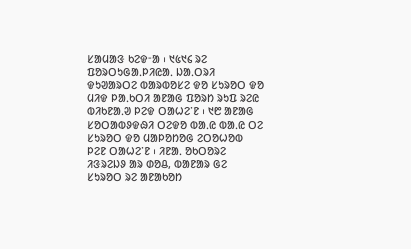ᱥᱟᱢᱟᱝ ᱠᱮᱫᱼᱟ ᱾ ᱑᱕᱑᱔ ᱨᱮ ᱯᱚᱨᱛᱩᱜᱟᱹᱞᱤᱭᱟᱹ ᱡᱟᱹᱛᱨᱤ ᱫᱩᱣᱟᱨᱛᱮ ᱵᱟᱨᱵᱚᱥᱮ ᱫᱚ ᱥᱩᱨᱚᱛ ᱫᱚ ᱢᱤᱫ ᱞᱟᱹᱠᱛᱤ ᱟᱱᱟᱜ ᱯᱚᱨᱴ ᱨᱩᱯ ᱨᱮᱭ ᱵᱤᱠᱱᱟᱹᱣ ᱞᱮᱫ ᱛᱟᱦᱮᱸᱱ ᱾ ᱑᱘ ᱟᱱᱟᱜ ᱥᱚᱛᱟᱵᱽᱫᱷᱤ ᱛᱮᱫᱚ ᱵᱟᱹᱭ ᱵᱟᱹᱭ ᱛᱮ ᱥᱩᱨᱚᱛ ᱫᱚ ᱢᱟᱞᱚᱴᱚᱜ ᱮᱛᱚᱦᱚᱵ ᱞᱮᱱ ᱛᱟᱦᱮᱸᱱ ᱾ ᱤᱱᱟᱹ ᱚᱠᱛᱚᱨᱮ ᱤᱝᱨᱮᱡᱽ ᱟᱨ ᱰᱚᱪ, ᱵᱟᱱᱟᱨ ᱜᱮ ᱥᱩᱨᱚᱛ ᱨᱮ ᱟᱱᱟᱠᱚᱴ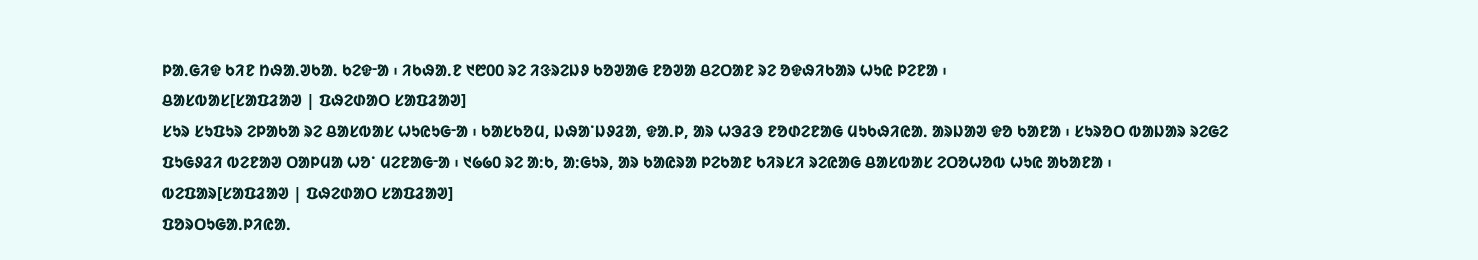ᱞᱟᱹᱜᱤᱫ ᱠᱤᱱ ᱴᱷᱟᱹᱣᱠᱟᱹ ᱠᱮᱫᱼᱟ ᱾ ᱤᱠᱷᱟᱹᱱ ᱑᱘᱐᱐ ᱨᱮ ᱤᱝᱨᱮᱡᱽ ᱠᱚᱣᱟᱜ ᱱᱚᱣᱟ ᱪᱮᱛᱟᱱ ᱨᱮ ᱚᱫᱷᱤᱠᱟᱨ ᱦᱩᱭ ᱞᱮᱱᱟ ᱾
ᱪᱟᱥᱵᱟᱥ[ᱥᱟᱯᱲᱟᱣ | ᱯᱷᱮᱰᱟᱛ ᱥᱟᱯᱲᱟᱣ]
ᱥᱩᱨ ᱥᱩᱯᱩᱨ ᱮᱞᱟᱠᱟ ᱨᱮ ᱪᱟᱥᱵᱟᱥ ᱦᱩᱭᱩᱜᱼᱟ ᱾ ᱠᱟᱥᱠᱚᱢ, ᱡᱷᱟᱸᱡᱽᱲᱟ, ᱫᱟᱹᱞ, ᱟᱨ ᱦᱳᱲᱳ ᱱᱚᱰᱮᱱᱟᱜ ᱢᱩᱠᱷᱤᱭᱟᱹ ᱟᱨᱡᱟᱣ ᱫᱚ ᱠᱟᱱᱟ ᱾ ᱥᱩᱨᱚᱛ ᱵᱟᱡᱟᱨ ᱨᱮᱜᱮ ᱯᱩᱜᱽᱲᱤ ᱵᱮᱱᱟᱣ ᱛᱟᱞᱢᱟ ᱦᱚᱸ ᱢᱮᱱᱟᱜᱼᱟ ᱾ ᱑᱙᱙᱐ ᱨᱮ ᱟᱺᱠ, ᱟᱺᱜᱩᱨ, ᱟᱨ ᱠᱟᱭᱨᱟ ᱞᱮᱠᱟᱱ ᱠᱤᱨᱥᱤ ᱨᱮᱭᱟᱜ ᱪᱟᱥᱵᱟᱥ ᱮᱛᱚᱦᱚᱵ ᱦᱩᱭ ᱟᱠᱟᱱᱟ ᱾
ᱵᱮᱯᱟᱨ[ᱥᱟᱯᱲᱟᱣ | ᱯᱷᱮᱰᱟᱛ ᱥᱟᱯᱲᱟᱣ]
ᱯᱚᱨᱛᱩᱜᱟᱹᱞᱤᱭᱟᱹ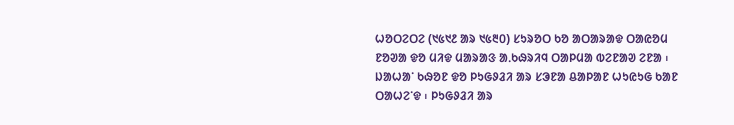ᱦᱚᱛᱮᱛᱮ (᱑᱕᱑᱒ ᱟᱨ ᱑᱕᱓᱐) ᱥᱩᱨᱚᱛ ᱠᱚ ᱟᱛᱟᱨᱟᱫ ᱛᱟᱭᱚᱢ ᱱᱚᱣᱟ ᱫᱚ ᱢᱤᱫ ᱢᱟᱨᱟᱝ ᱟᱹᱠᱷᱨᱤᱧ ᱛᱟᱞᱢᱟ ᱵᱮᱱᱟᱣ ᱮᱱᱟ ᱾ ᱡᱟᱦᱟᱸ ᱠᱷᱚᱱ ᱫᱚ ᱞᱩᱜᱽᱲᱤ ᱟᱨ ᱥᱳᱱᱟ ᱪᱟᱞᱟᱱ ᱦᱩᱭᱩᱜ ᱠᱟᱱ ᱛᱟᱦᱮᱸᱫ ᱾ ᱞᱩᱜᱽᱲᱤ ᱟᱨ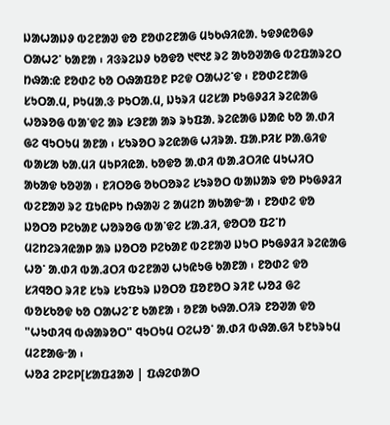ᱡᱟᱦᱟᱡᱽ ᱵᱮᱱᱟᱣ ᱫᱚ ᱱᱚᱰᱮᱱᱟᱜ ᱢᱩᱠᱷᱤᱭᱟᱹ ᱩᱫᱽᱭᱚᱜᱽ ᱛᱟᱦᱮᱸ ᱠᱟᱱᱟ ᱾ ᱤᱝᱨᱮᱡᱽ ᱠᱚᱫᱚ ᱑᱖᱑᱒ ᱨᱮ ᱟᱠᱚᱣᱟᱜ ᱵᱮᱯᱟᱨᱮᱛ ᱴᱷᱟᱺᱭ ᱱᱚᱰᱮ ᱠᱚ ᱛᱷᱟᱯᱚᱱ ᱞᱮᱫ ᱛᱟᱦᱮᱸᱫ ᱾ ᱱᱚᱰᱮᱱᱟᱜ ᱥᱩᱛᱟᱹᱢ, ᱞᱩᱢᱟᱹᱝ ᱞᱩᱛᱟᱹᱢ, ᱡᱩᱨᱤ ᱢᱮᱥᱟ ᱞᱩᱜᱽᱲᱤ ᱨᱮᱭᱟᱜ ᱦᱚᱨᱚᱜ ᱵᱟᱸᱫᱮ ᱟᱨ ᱥᱳᱱᱟ ᱟᱨ ᱨᱩᱯᱟᱹ ᱨᱮᱭᱟᱜ ᱡᱟᱭ ᱠᱚ ᱟᱹᱰᱤ ᱜᱮ ᱧᱩᱛᱩᱢ ᱟᱱᱟ ᱾ ᱥᱩᱨᱚᱛ ᱨᱮᱭᱟᱜ ᱦᱤᱨᱟᱹ ᱯᱟᱹᱞᱤᱥ ᱞᱟᱹᱜᱤᱫ ᱵᱟᱥᱟ ᱠᱟᱹᱢᱤ ᱢᱩᱞᱤᱭᱟᱹ ᱠᱚᱫᱚ ᱟᱹᱰᱤ ᱵᱟᱹᱲᱛᱤᱭ ᱢᱩᱦᱤᱛ ᱟᱠᱟᱫ ᱠᱚᱣᱟ ᱾ ᱱᱤᱛᱚᱜ ᱚᱠᱛᱚᱨᱮ ᱥᱩᱨᱚᱛ ᱵᱟᱡᱟᱨ ᱫᱚ ᱞᱩᱜᱽᱲᱤ ᱵᱮᱱᱟᱣ ᱨᱮ ᱯᱩᱭᱞᱩ ᱴᱷᱟᱶ ᱮ ᱟᱢᱮᱴ ᱟᱠᱟᱫᱼᱟ ᱾ ᱱᱚᱰᱮ ᱫᱚ ᱡᱚᱛᱚ ᱞᱮᱠᱟᱱ ᱦᱚᱨᱚᱜ ᱵᱟᱸᱫᱮ ᱥᱟᱹᱲᱤ, ᱫᱚᱛᱚ ᱯᱮᱸᱴ ᱢᱮᱴᱮᱨᱤᱭᱟᱞ ᱟᱨ ᱡᱚᱛᱚ ᱞᱮᱠᱟᱱ ᱵᱮᱱᱟᱣ ᱡᱩᱛ ᱞᱩᱜᱽᱲᱤ ᱨᱮᱭᱟᱜ ᱦᱚᱸ ᱟᱹᱰᱤ ᱵᱟᱹᱲᱛᱤ ᱵᱮᱱᱟᱣ ᱦᱩᱭᱩᱜ ᱠᱟᱱᱟ ᱾ ᱱᱚᱰᱮ ᱫᱚ ᱥᱤᱧᱚᱛ ᱨᱤᱱ ᱥᱩᱨ ᱥᱩᱯᱩᱨ ᱡᱚᱛᱚ ᱯᱚᱱᱚᱛ ᱨᱤᱱ ᱦᱚᱲ ᱜᱮ ᱵᱚᱥᱠᱚᱫ ᱠᱚ ᱛᱟᱦᱮᱸᱱ ᱠᱟᱱᱟ ᱾ ᱚᱱᱟ ᱠᱷᱟᱹᱛᱤᱨ ᱱᱚᱣᱟ ᱫᱚ "ᱦᱩᱰᱤᱧ ᱵᱷᱟᱨᱚᱛ" ᱧᱩᱛᱩᱢ ᱛᱮᱦᱚᱸ ᱟᱹᱰᱤ ᱵᱷᱟᱹᱜᱤ ᱩᱱᱩᱨᱩᱢ ᱢᱮᱱᱟᱜᱼᱟ ᱾
ᱦᱚᱲ ᱮᱞᱮᱞ[ᱥᱟᱯᱲᱟᱣ | ᱯᱷᱮᱰᱟᱛ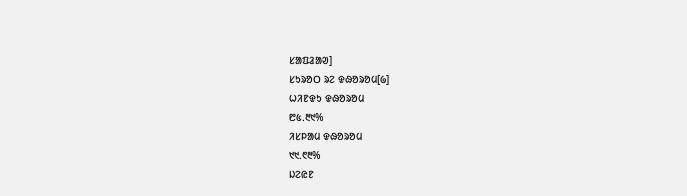ᱥᱟᱯᱲᱟᱣ]
ᱥᱩᱨᱚᱛ ᱨᱮ ᱫᱷᱚᱨᱚᱢ[᱙]
ᱦᱤᱱᱫᱩ ᱫᱷᱚᱨᱚᱢ
᱘᱕ᱹ᱓᱑%
ᱤᱥᱞᱟᱢ ᱫᱷᱚᱨᱚᱢ
᱑᱑ᱹ᱖᱓%
ᱡᱮᱭᱱ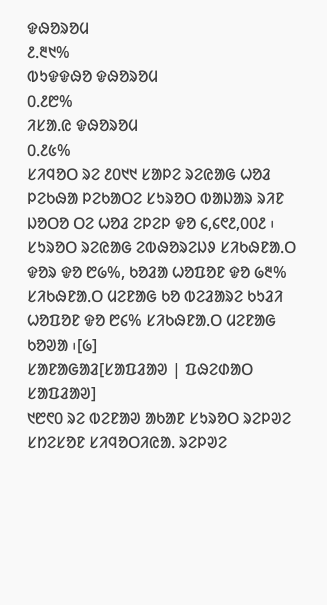ᱫᱷᱚᱨᱚᱢ
᱒ᱹ᱓᱑%
ᱵᱩᱫᱫᱷᱚ ᱫᱷᱚᱨᱚᱢ
᱐ᱹ᱒᱘%
ᱤᱥᱟᱹᱭ ᱫᱷᱚᱨᱚᱢ
᱐ᱹ᱒᱕%
ᱥᱤᱧᱚᱛ ᱨᱮ ᱒᱐᱑᱑ ᱥᱟᱞᱮ ᱨᱮᱭᱟᱜ ᱦᱚᱲ ᱞᱮᱠᱷᱟ ᱞᱮᱠᱟᱛᱮ ᱥᱩᱨᱚᱛ ᱵᱟᱡᱟᱨ ᱨᱤᱱ ᱡᱚᱛᱚ ᱛᱮ ᱦᱚᱲ ᱮᱞᱮᱞ ᱫᱚ ᱔,᱔᱖᱒,᱐᱐᱒ ᱾ ᱥᱩᱨᱚᱛ ᱨᱮᱭᱟᱜ ᱮᱵᱷᱚᱨᱮᱡᱽ ᱥᱤᱠᱷᱱᱟᱹᱛ ᱫᱚᱨ ᱫᱚ ᱘᱙%, ᱠᱚᱲᱟ ᱦᱚᱯᱚᱱ ᱫᱚ ᱙᱓% ᱥᱤᱠᱷᱱᱟᱹᱛ ᱢᱮᱱᱟᱜ ᱠᱚ ᱵᱮᱲᱟᱨᱮ ᱠᱩᱲᱤ ᱦᱚᱯᱚᱱ ᱫᱚ ᱘᱔% ᱥᱤᱠᱷᱱᱟᱹᱛ ᱢᱮᱱᱟᱜ ᱠᱚᱣᱟ ᱾[᱙]
ᱥᱟᱱᱟᱜᱟᱲ[ᱥᱟᱯᱲᱟᱣ | ᱯᱷᱮᱰᱟᱛ ᱥᱟᱯᱲᱟᱣ]
᱑᱘᱖᱐ ᱨᱮ ᱵᱮᱱᱟᱣ ᱟᱠᱟᱱ ᱥᱩᱨᱚᱛ ᱨᱮᱞᱣᱮ ᱥᱴᱮᱥᱚᱱ ᱥᱤᱧᱚᱛᱤᱭᱟᱹ ᱨᱮᱞᱣᱮ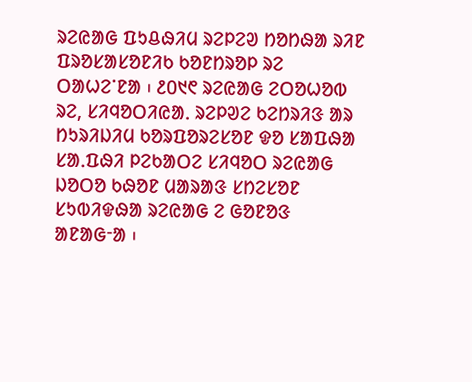ᱨᱮᱭᱟᱜ ᱯᱩᱪᱷᱤᱢ ᱨᱮᱞᱮᱣ ᱴᱚᱴᱷᱟ ᱨᱤᱱ ᱯᱨᱚᱥᱟᱥᱚᱱᱤᱠ ᱠᱚᱱᱴᱨᱚᱞ ᱨᱮ ᱛᱟᱦᱮᱸᱱᱟ ᱾ ᱒᱐᱑᱖ ᱨᱮᱭᱟᱜ ᱮᱛᱚᱦᱚᱵ ᱨᱮ, ᱥᱤᱧᱚᱛᱤᱭᱟᱹ ᱨᱮᱞᱣᱮ ᱠᱮᱴᱨᱤᱝ ᱟᱨ ᱴᱩᱨᱤᱡᱤᱢ ᱠᱚᱨᱯᱚᱨᱮᱥᱚᱱ ᱫᱚ ᱥᱟᱯᱷᱟ ᱥᱟᱹᱯᱷᱤ ᱞᱮᱠᱟᱛᱮ ᱥᱤᱧᱚᱛ ᱨᱮᱭᱟᱜ ᱡᱚᱛᱚ ᱠᱷᱚᱱ ᱢᱟᱨᱟᱝ ᱥᱴᱮᱥᱚᱱ ᱥᱩᱵᱤᱫᱷᱟ ᱨᱮᱭᱟᱜ ᱮ ᱜᱚᱱᱚᱝ ᱟᱱᱟᱜᱼᱟ ᱾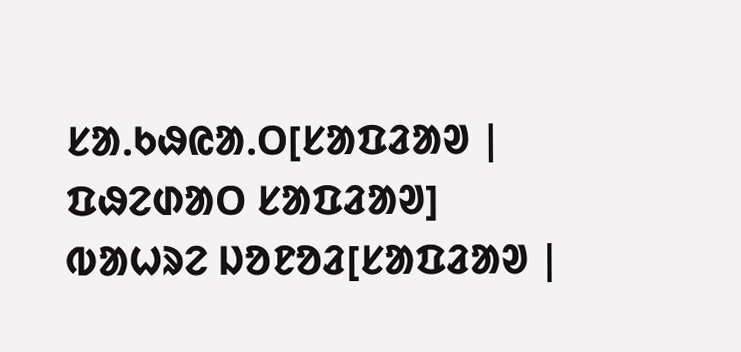ᱥᱟᱹᱠᱷᱭᱟᱹᱛ[ᱥᱟᱯᱲᱟᱣ | ᱯᱷᱮᱰᱟᱛ ᱥᱟᱯᱲᱟᱣ]
ᱵᱟᱦᱨᱮ ᱡᱚᱱᱚᱲ[ᱥᱟᱯᱲᱟᱣ |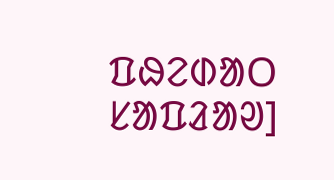ᱯᱷᱮᱰᱟᱛ ᱥᱟᱯᱲᱟᱣ]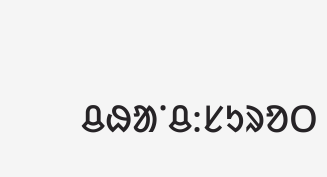ᱪᱷᱟᱸᱪ:ᱥᱩᱨᱚᱛ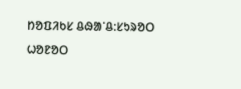ᱴᱚᱯᱤᱠᱥ ᱪᱷᱟᱸᱪ:ᱥᱩᱨᱚᱛ ᱦᱚᱱᱚᱛ